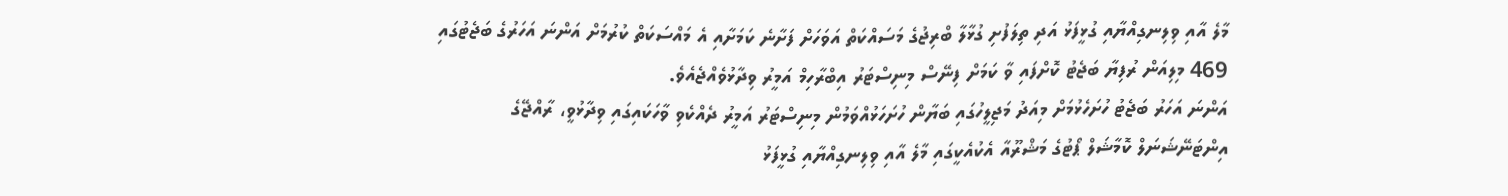މާލެ އާއި ވިލިނގިއްޔާއި ގުޅީފަޅު އަދި ތިލަފުށި ގުޅާލާ ބްރިޖުގެ މަސައްކަތް އަވަހަށް ފަށާނެ ކަމަށާއި އެ މައްސަކަތް ކުރުމަށް އަންނަ އަހަރުގެ ބަޖެޓުގައި 469 މިލިއަން ރުފިޔާ ބަޖެޓު ކޮށްފައި ވާ ކަމަށް ފިނޭސް މިނިސްޓަރު އިބްރާހިމް އަމީރު ވިދާޅުވެއްޖެއެވެ.
އަންނަ އަހަރު ބަޖެޓު ހުށަހެޅުމަށް މިއަދު މަޖިލީހުގައި ބަޔާން ހުށަހަޅުއްވަމުން މިނިސްޓަރު އަމީރު ދެއްކެވި ވާހަކައިގައި ވިދާޅުވީ، ރާއްޖޭގެ އިންޓަނޭޝަނަލް ކޮމާޝަލް ޕޯޓުގެ މަޝްރޫއާ އެކުއެކީގައި މާލެ އާއި ވިލިނގިއްޔާއި ގުޅީފަޅު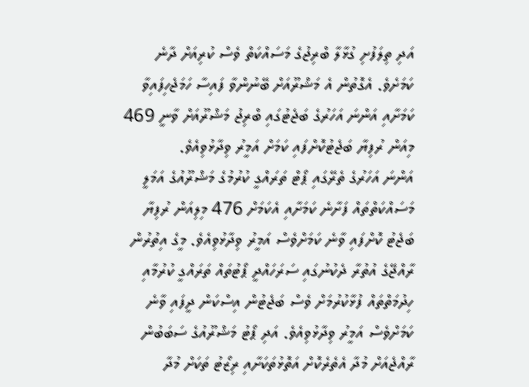އަދި ތިލަފުށި ގުޅާލާ ބްރިޖުގެ މަސައްކަތް ވެސް ކުރިއަށް ދާނެ ކަމަށެވެ. އެގޮތުން އެ މަޝްރޫއަށް ބޭނުންވާ ފައިސާ ހަމަޖެހިފައިވާ ކަމަށާއި އަންނަ އަހަރުގެ ބަޖެޓުގައި ބްރިޖު މަޝްރޫއަށް ވާނީ 469 މިއަން ރުފިޔާ ބަޖެޓުކޮށްފައި ކަމަށް އަމީރު ވިދާޅުވިއެވެ.
އަންނަ އަހަރުގެ ތެރޭގައި ޕޯޓް ތަރައްގީ ކުރުމުގެ މަޝްރޫއުގެ އަމަލީ މަސައްކަތްތައް ފަށާނެ ކަމަށާއި އެކަމަށް 476 މިލިއަން ރުފިޔާ ބަޖެޓު ކޮށްފައި ވާނެ ކަމަށްވެސް އަމީރު ވިދާޅުވިއެވެ. މީގެ އިތުރުން ރާއްޖޭގެ އުތުރާ ދެކުނުގައި ސަރަހައްދީ ޕޯޓުތައް ތަރައްގީ ކުރުމާއި ހިދުމަތްތައް ފުޅާކުރުމަށް ވެސް ބަޖެޓުން އިސްކަން ދީފައި ވާނެ ކަމަށްވެސް އަމީރު ވިދާޅުވިއެވެ. އަދި ޕޯޓު މަޝްރޫއުގެ ސަބަބުން ރާއްޖެއަށް މުދާ އެތެރެކޮށް އަތޮޅުތަކަށާއި ރިޒޯޓު ތަކަށް މުދާ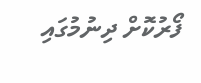ފޯރުކޮށް ދިނުމުގައި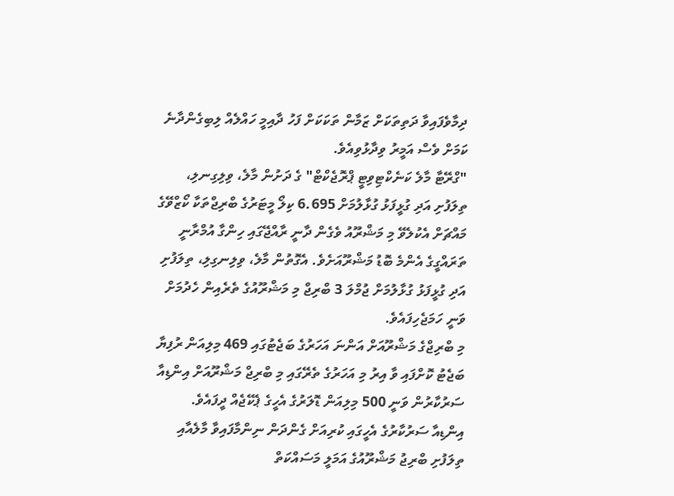ދިމާވެފައިވާ ދަތިތަކަށް ޒަމާން ތަކަކަށް ފަހު ދާއިމީ ހައްލެއް ލިބިގެންދާނެ ކަމަށް ވެސް އަމީރު ވިދާޅުވިއެވެ.
"ގްރޭޓާ މާލެ ކަނެކްޓިވިޓީ ޕްރޮޖެކްޓް" ގެ ދަށުން މާލެ، ވިލިގިނލި، ތިލަފުށި އަދި ގުޅީފަޅު ގުޅާލުމަށް 6.695 ކިލޯ މީޓަރުގެ ބްރިޖްތަކާ ކޯޒްވޭގެ މައްޗަށް އެކުލެވޭ މި މަޝްރޫއު ވެގެން ދާނީ ރާއްޖޭގައި ހިންގާ އުމްރާނީ ތަރައްގީގެ އެންމެ ބޮޑު މަޝްރޫއަށެވެ. އެގޮތުން މާލެ، ވިލިނގިލި، ތިލަފުށި އަދި ގުޅީފަޅު ގުޅާލުމަށް ޖުމްލަ 3 ބްރިޖް މި މަޝްރޫއުގެ ތެރެއިން ހެދުމަށް ވަނީ ހަމަޖެހިފައެވެ.
މި ބްރިޖްގެ މަޝްރޫއަށް އަންނަ އަހަރުގެ ބަޖެޓުގައި 469 މިލިއަން ރުފިޔާ ބަޖެޓު ކޮށްފައި ވާ އިރު މި އަހަރުގެ ތެރޭގައި މި ބްރިޖް މަޝްރޫއަށް އިންޑިއާ ސަރުކާރުން ވަނީ 500 މިލިއަން ޑޮލަރުގެ އެހީގެ ޕެކޭޖެއް ދީފައެވެ.
އިންޑިއާ ސަރުކާރުގެ އެހީގައި ކުރިއަށް ގެންދަން ނިންމާފައިވާ މާލެއާއި ތިލަފުށި ބްރިޖު މަޝްރޫއުގެ އަމަލީ މަސައްކަތް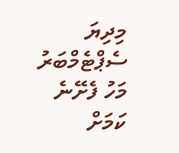މިދިޔަ ސެޕްޓެމްބަރު މަހު ފެށޭނެ ކަމަށް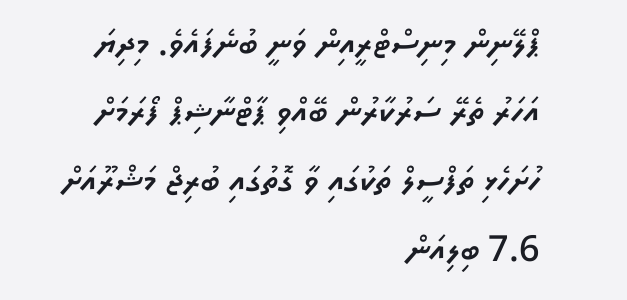ޕްލޭނިން މިނިސްޓްރީއިން ވަނީ ބުނެފައެވެ. މިދިޔަ އަހަރު ތެރޭ ސަރުކާރުން ބޭއްވި ޕާޓްނާޝިޕް ފޯރަމަށް ހުށަހެޅި ތަފްސީލް ތަކުގައި ވާ ގޮތުގައި ބުރިޖް މަޝްރޫއަށް 7.6 ބިލިއަން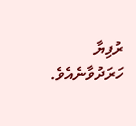ރުފިޔާ ހަރަދުވާނެއެވެ.